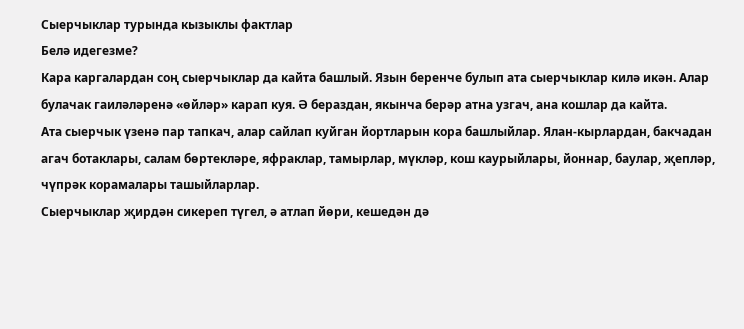Сыерчыклар турында кызыклы фактлар
Белә идегезме?
Кара каргалардан соң сыерчыклар да кайта башлый. Язын беренче булып ата сыерчыклар килә икән. Алар булачак гаиләләренә «өйләр» карап куя. Ә бераздан, якынча берәр атна узгач, ана кошлар да кайта.
Ата сыерчык үзенә пар тапкач, алар сайлап куйган йортларын кора башлыйлар. Ялан-кырлардан, бакчадан агач ботаклары, салам бөртекләре, яфраклар, тамырлар, мүкләр, кош каурыйлары, йоннар, баулар, җепләр, чүпрәк корамалары ташыйларлар.
Сыерчыклар җирдән сикереп түгел, ә атлап йөри, кешедән дә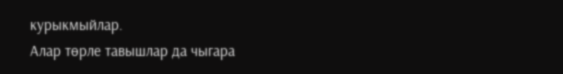курыкмыйлар.
Алар төрле тавышлар да чыгара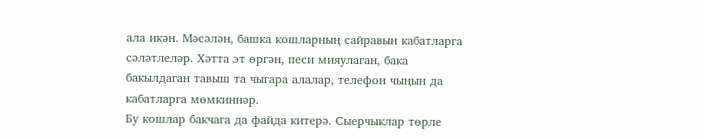ала икән. Мәсәлән, башка кошларның сайравын кабатларга сәләтлеләр. Хәтта эт өргән, песи мияулаган, бака бакылдаган тавыш та чыгара алалар, телефон чыңын да кабатларга мөмкиннәр.
Бу кошлар бакчага да файда китерә. Сыерчыклар төрле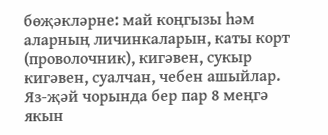бөҗәкләрне: май коңгызы һәм аларның личинкаларын, каты корт (проволочник), кигәвен, сукыр кигәвен, суалчан, чебен ашыйлар. Яз-җәй чорында бер пар 8 меңгә якын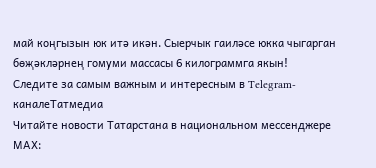май коңгызын юк итә икән. Сыерчык гаиләсе юкка чыгарган бөҗәкләрнең гомуми массасы 6 килограммга якын!
Следите за самым важным и интересным в Telegram-каналеТатмедиа
Читайте новости Татарстана в национальном мессенджере MАХ: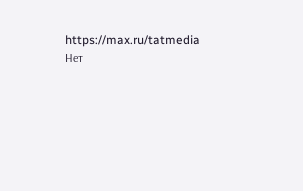https://max.ru/tatmedia
Нет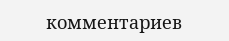комментариев